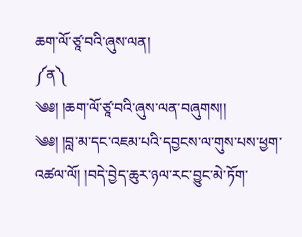ཆག་ལོ་ཙཱ་བའི་ཞུས་ལན།
༼ན༽
༄༅། །ཆག་ལོ་ཙཱ་བའི་ཞུས་ལན་བཞུགས།།
༄༅། །བླ་མ་དང་འཇམ་པའི་དབྱངས་ལ་གུས་པས་ཕྱག་འཚལ་ལོ། །བདེ་བྱེད་ཆུར་ཉལ་རང་བྱུང་མེ་ཏོག་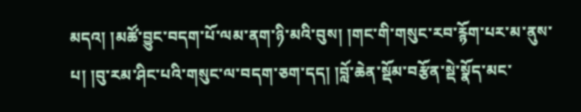མདའ། །མཚོ་བྱུང་བདག་པོ་ལམ་ནག་ཉི་མའི་བུས། །གང་གི་གསུང་རབ་རྙོག་པར་མ་ནུས་པ། །བུ་རམ་ཤིང་པའི་གསུང་ལ་བདག་ཅག་དད། །བློ་ཆེན་སྡོམ་བརྩོན་སྡེ་སྣོད་མང་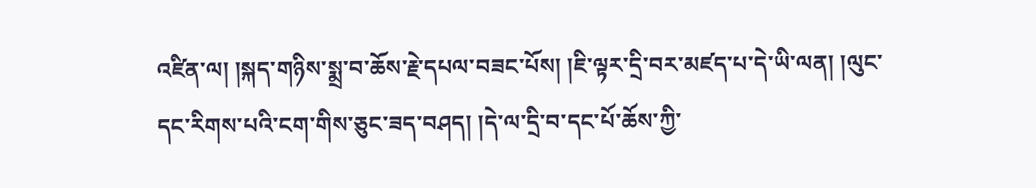འཛིན་ལ། །སྐད་གཉིས་སྨྲ་བ་ཆོས་རྗེ་དཔལ་བཟང་པོས། །ཇི་ལྟར་དྲི་བར་མཛད་པ་དེ་ཡི་ལན། །ལུང་དང་རིགས་པའི་ངག་གིས་ཅུང་ཟད་བཤད། །དེ་ལ་དྲི་བ་དང་པོ་ཆོས་ཀྱི་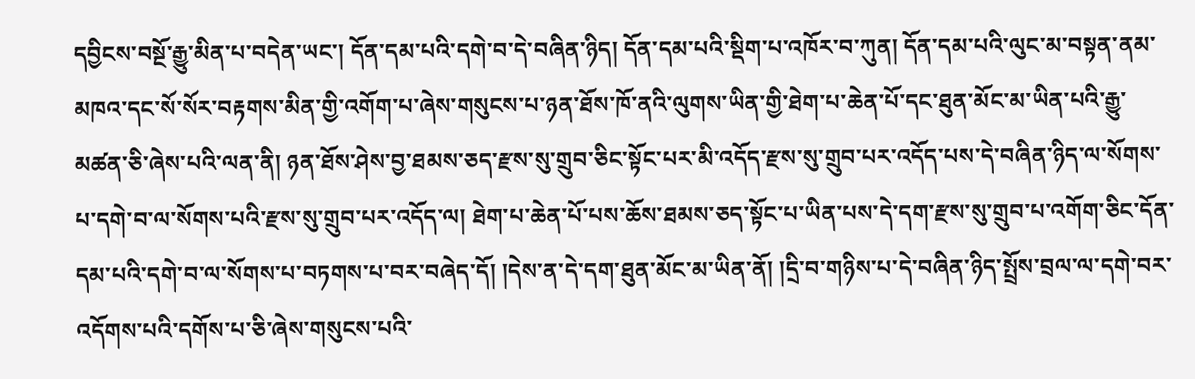དབྱིངས་བསྔོ་རྒྱུ་མིན་པ་བདེན་ཡང་། དོན་དམ་པའི་དགེ་བ་དེ་བཞིན་ཉིད། དོན་དམ་པའི་སྡིག་པ་འཁོར་བ་ཀུན། དོན་དམ་པའི་ལུང་མ་བསྟན་ནམ་མཁའ་དང་སོ་སོར་བརྟགས་མིན་གྱི་འགོག་པ་ཞེས་གསུངས་པ་ཉན་ཐོས་ཁོ་ནའི་ལུགས་ཡིན་གྱི་ཐེག་པ་ཆེན་པོ་དང་ཐུན་མོང་མ་ཡིན་པའི་རྒྱུ་མཚན་ཅི་ཞེས་པའི་ལན་ནི། ཉན་ཐོས་ཤེས་བྱ་ཐམས་ཅད་རྫས་སུ་གྲུབ་ཅིང་སྟོང་པར་མི་འདོད་རྫས་སུ་གྲུབ་པར་འདོད་པས་དེ་བཞིན་ཉིད་ལ་སོགས་པ་དགེ་བ་ལ་སོགས་པའི་རྫས་སུ་གྲུབ་པར་འདོད་ལ། ཐེག་པ་ཆེན་པོ་པས་ཆོས་ཐམས་ཅད་སྟོང་པ་ཡིན་པས་དེ་དག་རྫས་སུ་གྲུབ་པ་འགོག་ཅིང་དོན་དམ་པའི་དགེ་བ་ལ་སོགས་པ་བཏགས་པ་བར་བཞེད་དོ། །དེས་ན་དེ་དག་ཐུན་མོང་མ་ཡིན་ནོ། །དྲི་བ་གཉིས་པ་དེ་བཞིན་ཉིད་སྤྲོས་བྲལ་ལ་དགེ་བར་འདོགས་པའི་དགོས་པ་ཅི་ཞེས་གསུངས་པའི་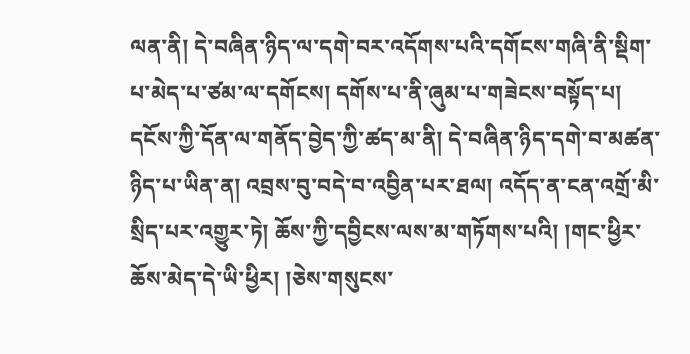ལན་ནི། དེ་བཞིན་ཉིད་ལ་དགེ་བར་འདོགས་པའི་དགོངས་གཞི་ནི་སྡིག་པ་མེད་པ་ཙམ་ལ་དགོངས། དགོས་པ་ནི་ཞུམ་པ་གཟེངས་བསྟོད་པ། དངོས་ཀྱི་དོན་ལ་གནོད་བྱེད་ཀྱི་ཚད་མ་ནི། དེ་བཞིན་ཉིད་དགེ་བ་མཚན་ཉིད་པ་ཡིན་ན། འབྲས་བུ་བདེ་བ་འབྱིན་པར་ཐལ། འདོད་ན་ངན་འགྲོ་མི་སྲིད་པར་འགྱུར་ཏེ། ཆོས་ཀྱི་དབྱིངས་ལས་མ་གཏོགས་པའི། །གང་ཕྱིར་ཆོས་མེད་དེ་ཡི་ཕྱིར། །ཅེས་གསུངས་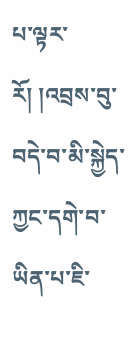པ་ལྟར་རོ། །འབྲས་བུ་བདེ་བ་མི་སྐྱེད་ཀྱང་དགེ་བ་ཡིན་པ་ཇི་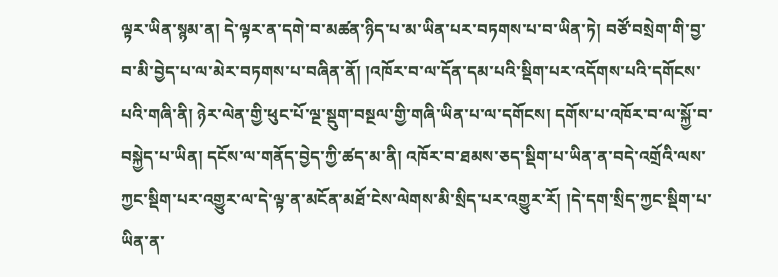ལྟར་ཡིན་སྙམ་ན། དེ་ལྟར་ན་དགེ་བ་མཚན་ཉིད་པ་མ་ཡིན་པར་བཏགས་པ་བ་ཡིན་ཏེ། བཙོ་བསྲེག་གི་བྱ་བ་མི་བྱེད་པ་ལ་མེར་བཏགས་པ་བཞིན་ནོ། །འཁོར་བ་ལ་དོན་དམ་པའི་སྡིག་པར་འདོགས་པའི་དགོངས་པའི་གཞི་ནི། ཉེར་ལེན་གྱི་ཕུང་པོ་ལྔ་སྡུག་བསྔལ་གྱི་གཞི་ཡིན་པ་ལ་དགོངས། དགོས་པ་འཁོར་བ་ལ་སྐྱོ་བ་བསྐྱེད་པ་ཡིན། དངོས་ལ་གནོད་བྱེད་ཀྱི་ཚད་མ་ནི། འཁོར་བ་ཐམས་ཅད་སྡིག་པ་ཡིན་ན་བདེ་འགྲོའི་ལས་ཀྱང་སྡིག་པར་འགྱུར་ལ་དེ་ལྟ་ན་མངོན་མཐོ་ངེས་ལེགས་མི་སྲིད་པར་འགྱུར་རོ། །དེ་དག་སྲིད་ཀྱང་སྡིག་པ་ཡིན་ན་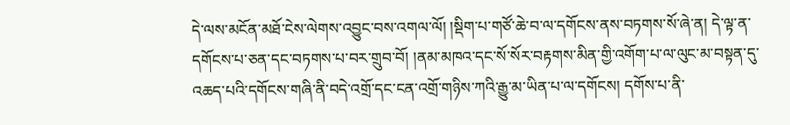དེ་ལས་མངོན་མཐོ་ངེས་ལེགས་འབྱུང་བས་འགལ་ལོ། །སྡིག་པ་གཙོ་ཆེ་བ་ལ་དགོངས་ནས་བཏགས་སོ་ཞེ་ན། དེ་ལྟ་ན་དགོངས་པ་ཅན་དང་བཏགས་པ་བར་གྲུབ་བོ། །ནམ་མཁའ་དང་སོ་སོར་བརྟགས་མིན་གྱི་འགོག་པ་ལ་ལུང་མ་བསྟན་དུ་འཆད་པའི་དགོངས་གཞི་ནི་བདེ་འགྲོ་དང་ངན་འགྲོ་གཉིས་ཀའི་རྒྱུ་མ་ཡིན་པ་ལ་དགོངས། དགོས་པ་ནི་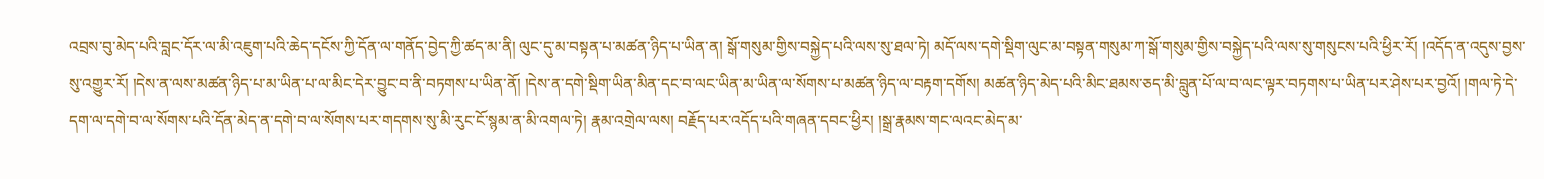འབྲས་བུ་མེད་པའི་བླང་དོར་ལ་མི་འཇུག་པའི་ཆེད་དངོས་ཀྱི་དོན་ལ་གནོད་བྱེད་ཀྱི་ཚད་མ་ནི། ལུང་དུ་མ་བསྟན་པ་མཚན་ཉིད་པ་ཡིན་ན། སྒོ་གསུམ་གྱིས་བསྐྱེད་པའི་ལས་སུ་ཐལ་ཏེ། མདོ་ལས་དགེ་སྡིག་ལུང་མ་བསྟན་གསུམ་ཀ་སྒོ་གསུམ་གྱིས་བསྐྱེད་པའི་ལས་སུ་གསུངས་པའི་ཕྱིར་རོ། །འདོད་ན་འདུས་བྱས་སུ་འགྱུར་རོ། །དེས་ན་ལས་མཚན་ཉིད་པ་མ་ཡིན་པ་ལ་མིང་དེར་བྱུང་བ་ནི་བཏགས་པ་ཡིན་ནོ། །དེས་ན་དགེ་སྡིག་ཡིན་མིན་དང་བ་ལང་ཡིན་མ་ཡིན་ལ་སོགས་པ་མཚན་ཉིད་ལ་བརྟག་དགོས། མཚན་ཉིད་མེད་པའི་མིང་ཐམས་ཅད་མི་བླུན་པོ་ལ་བ་ལང་ལྟར་བཏགས་པ་ཡིན་པར་ཤེས་པར་བྱའོ། །གལ་ཏེ་དེ་དག་ལ་དགེ་བ་ལ་སོགས་པའི་དོན་མེད་ན་དགེ་བ་ལ་སོགས་པར་གདགས་སུ་མི་རུང་ངོ་སྙམ་ན་མི་འགལ་ཏེ། རྣམ་འགྲེལ་ལས། བརྗོད་པར་འདོད་པའི་གཞན་དབང་ཕྱིར། །སྒྲ་རྣམས་གང་ལའང་མེད་མ་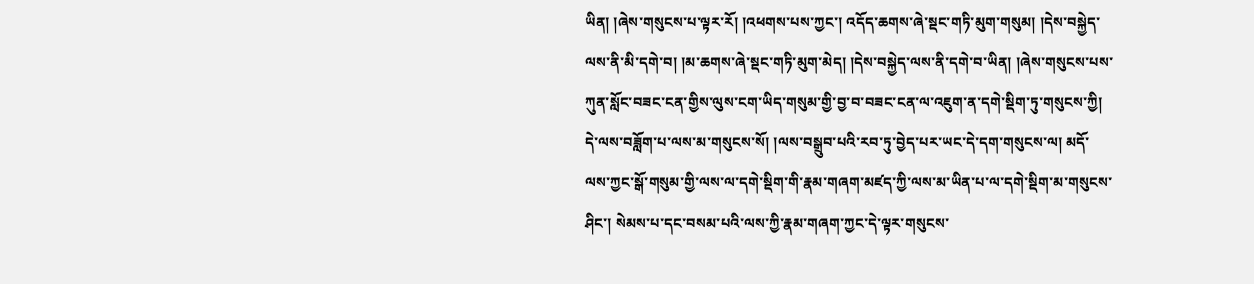ཡིན། །ཞེས་གསུངས་པ་ལྟར་རོ། །འཕགས་པས་ཀྱང་། འདོད་ཆགས་ཞེ་སྡང་གཏི་མུག་གསུམ། །དེས་བསྐྱེད་ལས་ནི་མི་དགེ་བ། །མ་ཆགས་ཞེ་སྡང་གཏི་མུག་མེད། །དེས་བསྐྱེད་ལས་ནི་དགེ་བ་ཡིན། །ཞེས་གསུངས་པས་ཀུན་སློང་བཟང་ངན་གྱིས་ལུས་ངག་ཡིད་གསུམ་གྱི་བྱ་བ་བཟང་ངན་ལ་འཇུག་ན་དགེ་སྡིག་ཏུ་གསུངས་ཀྱི། དེ་ལས་བཟློག་པ་ལས་མ་གསུངས་སོ། །ལས་བསྒྲུབ་པའི་རབ་ཏུ་བྱེད་པར་ཡང་དེ་དག་གསུངས་ལ། མདོ་ལས་ཀྱང་སྒོ་གསུམ་གྱི་ལས་ལ་དགེ་སྡིག་གི་རྣམ་གཞག་མཛད་ཀྱི་ལས་མ་ཡིན་པ་ལ་དགེ་སྡིག་མ་གསུངས་ཤིང་། སེམས་པ་དང་བསམ་པའི་ལས་ཀྱི་རྣམ་གཞག་ཀྱང་དེ་ལྟར་གསུངས་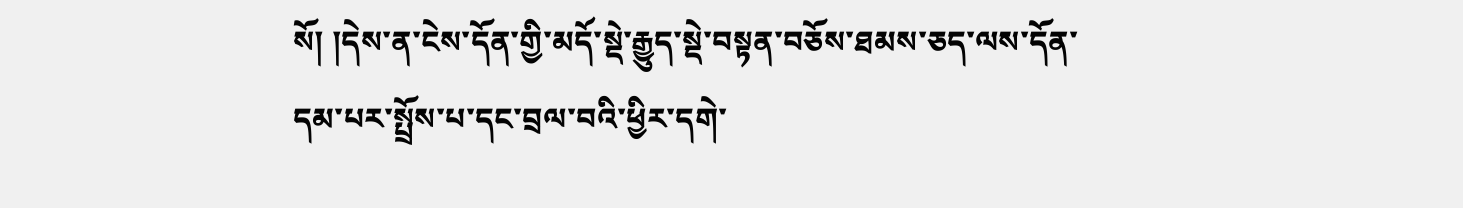སོ། །དེས་ན་ངེས་དོན་གྱི་མདོ་སྡེ་རྒྱུད་སྡེ་བསྟན་བཅོས་ཐམས་ཅད་ལས་དོན་དམ་པར་སྤྲོས་པ་དང་བྲལ་བའི་ཕྱིར་དགེ་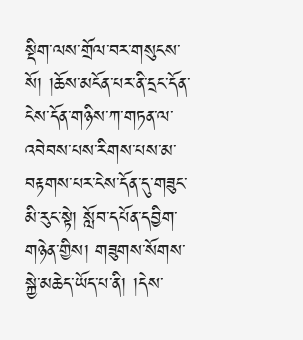སྡིག་ལས་གྲོལ་བར་གསུངས་སོ། །ཆོས་མངོན་པར་ནི་དྲང་དོན་ངེས་དོན་གཉིས་ཀ་གཏན་ལ་འབེབས་པས་རིགས་པས་མ་བརྟགས་པར་ངེས་དོན་དུ་གཟུང་མི་རུང་སྟེ། སློབ་དཔོན་དབྱིག་གཉེན་གྱིས། གཟུགས་སོགས་སྐྱེ་མཆེད་ཡོད་པ་ནི། །དེས་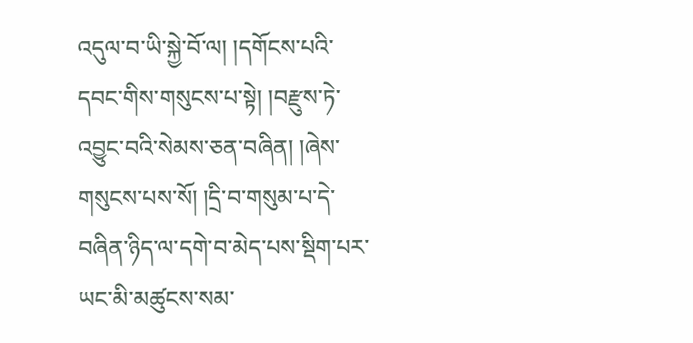འདུལ་བ་ཡི་སྐྱེ་བོ་ལ། །དགོངས་པའི་དབང་གིས་གསུངས་པ་སྟེ། །བརྫུས་ཏེ་འབྱུང་བའི་སེམས་ཅན་བཞིན། །ཞེས་གསུངས་པས་སོ། །དྲི་བ་གསུམ་པ་དེ་བཞིན་ཉིད་ལ་དགེ་བ་མེད་པས་སྡིག་པར་ཡང་མི་མཚུངས་སམ་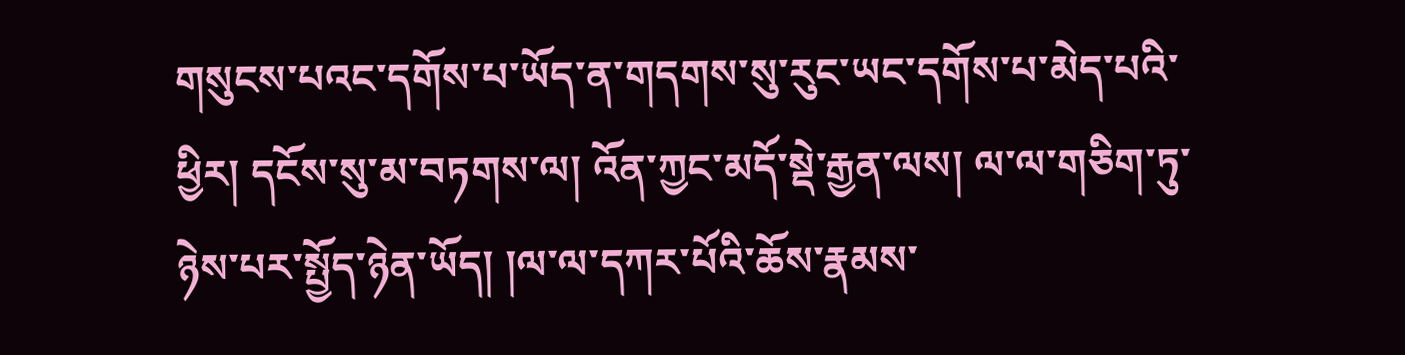གསུངས་པའང་དགོས་པ་ཡོད་ན་གདགས་སུ་རུང་ཡང་དགོས་པ་མེད་པའི་ཕྱིར། དངོས་སུ་མ་བཏགས་ལ། འོན་ཀྱང་མདོ་སྡེ་རྒྱན་ལས། ལ་ལ་གཅིག་ཏུ་ཉེས་པར་སྤྱོད་ཉེན་ཡོད། །ལ་ལ་དཀར་པོའི་ཆོས་རྣམས་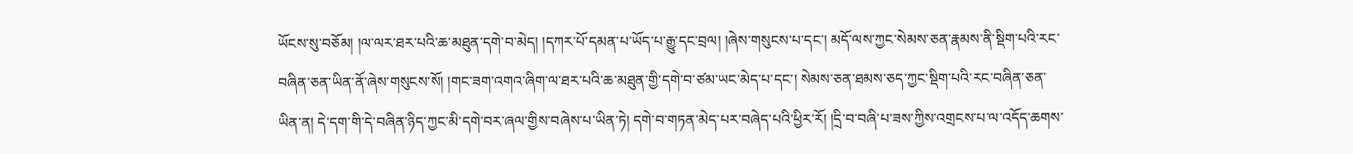ཡོངས་སུ་བཅོམ། །ལ་ལར་ཐར་པའི་ཆ་མཐུན་དགེ་བ་མེད། །དཀར་པོ་དམན་པ་ཡོད་པ་རྒྱུ་དང་བྲལ། །ཞེས་གསུངས་པ་དང་། མདོ་ལས་ཀྱང་སེམས་ཅན་རྣམས་ནི་སྡིག་པའི་རང་བཞིན་ཅན་ཡིན་ནོ་ཞེས་གསུངས་སོ། །གང་ཟག་འགའ་ཞིག་ལ་ཐར་པའི་ཆ་མཐུན་གྱི་དགེ་བ་ཙམ་ཡང་མེད་པ་དང་། སེམས་ཅན་ཐམས་ཅད་ཀྱང་སྡིག་པའི་རང་བཞིན་ཅན་ཡིན་ན། དེ་དག་གི་དེ་བཞིན་ཉིད་ཀྱང་མི་དགེ་བར་ཞལ་གྱིས་བཞེས་པ་ཡིན་ཏེ། དགེ་བ་གཏན་མེད་པར་བཞེད་པའི་ཕྱིར་རོ། །དྲི་བ་བཞི་པ་ཟས་ཀྱིས་འགྲངས་པ་ལ་འདོད་ཆགས་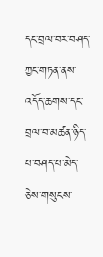དང་བྲལ་བར་བཤད་ཀྱང་གཏན་ནས་འདོད་ཆགས་དང་བྲལ་བ་མཚན་ཉིད་པ་བཤད་པ་མེད་ཅེས་གསུངས་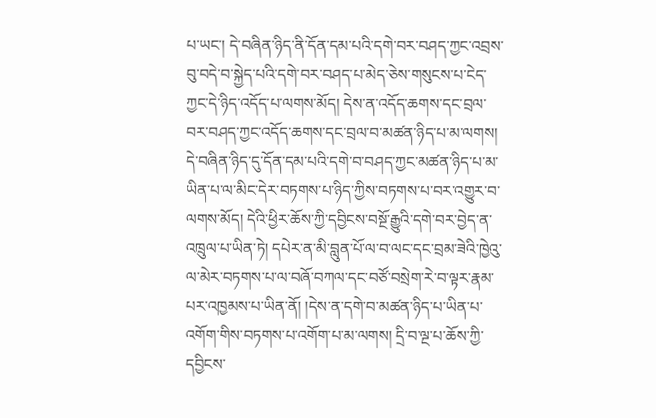པ་ཡང་། དེ་བཞིན་ཉིད་ནི་དོན་དམ་པའི་དགེ་བར་བཤད་ཀྱང་འབྲས་བུ་བདེ་བ་སྐྱེད་པའི་དགེ་བར་བཤད་པ་མེད་ཅེས་གསུངས་པ་ངེད་ཀྱང་དེ་ཉིད་འདོད་པ་ལགས་མོད། དེས་ན་འདོད་ཆགས་དང་བྲལ་བར་བཤད་ཀྱང་འདོད་ཆགས་དང་བྲལ་བ་མཚན་ཉིད་པ་མ་ལགས། དེ་བཞིན་ཉིད་དུ་དོན་དམ་པའི་དགེ་བ་བཤད་ཀྱང་མཚན་ཉིད་པ་མ་ཡིན་པ་ལ་མིང་དེར་བཏགས་པ་ཉིད་ཀྱིས་བཏགས་པ་བར་འགྱུར་བ་ལགས་མོད། དེའི་ཕྱིར་ཆོས་ཀྱི་དབྱིངས་བསྔོ་རྒྱུའི་དགེ་བར་བྱེད་ན་འཁྲུལ་པ་ཡིན་ཏེ། དཔེར་ན་མི་བླུན་པོ་ལ་བ་ལང་དང་བྲམ་ཟེའི་ཁྱེའུ་ལ་མེར་བཏགས་པ་ལ་བཞོ་བཀལ་དང་བཙོ་བསྲེག་རེ་བ་ལྟར་རྣམ་པར་འཁྱམས་པ་ཡིན་ནོ། །དེས་ན་དགེ་བ་མཚན་ཉིད་པ་ཡིན་པ་འགོག་གིས་བཏགས་པ་འགོག་པ་མ་ལགས། དྲི་བ་ལྔ་པ་ཆོས་ཀྱི་དབྱིངས་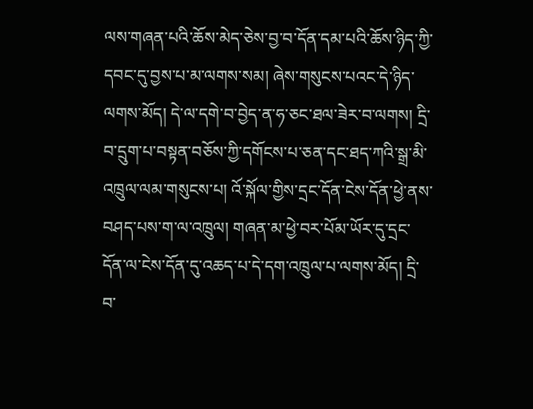ལས་གཞན་པའི་ཆོས་མེད་ཅེས་བྱ་བ་དོན་དམ་པའི་ཆོས་ཉིད་ཀྱི་དབང་དུ་བྱས་པ་མ་ལགས་སམ། ཞེས་གསུངས་པའང་དེ་ཉིད་ལགས་མོད། དེ་ལ་དགེ་བ་བྱེད་ན་ཧ་ཅང་ཐལ་ཟེར་བ་ལགས། དྲི་བ་དྲུག་པ་བསྟན་བཅོས་ཀྱི་དགོངས་པ་ཅན་དང་ཐད་ཀའི་སྒྲ་མི་འཁྲུལ་ལམ་གསུངས་པ། འོ་སྐོལ་གྱིས་དྲང་དོན་ངེས་དོན་ཕྱེ་ནས་བཤད་པས་ག་ལ་འཁྲུལ། གཞན་མ་ཕྱེ་བར་པོམ་ཡོར་དུ་དྲང་དོན་ལ་ངེས་དོན་དུ་འཆད་པ་དེ་དག་འཁྲུལ་པ་ལགས་མོད། དྲི་བ་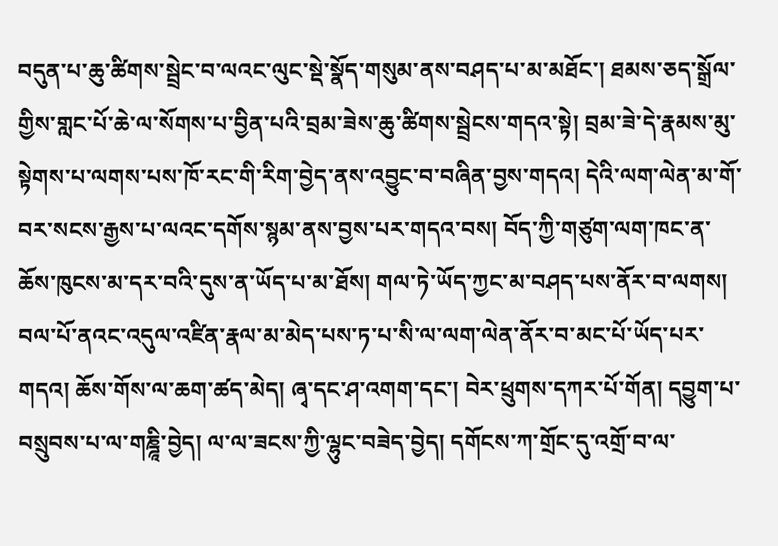བདུན་པ་ཆུ་ཚིགས་སྦྲེང་བ་ལའང་ལུང་སྡེ་སྣོད་གསུམ་ནས་བཤད་པ་མ་མཐོང་། ཐམས་ཅད་སྒྲོལ་གྱིས་གླང་པོ་ཆེ་ལ་སོགས་པ་བྱིན་པའི་བྲམ་ཟེས་ཆུ་ཚིགས་སྦྲེངས་གདའ་སྟེ། བྲམ་ཟེ་དེ་རྣམས་མུ་སྟེགས་པ་ལགས་པས་ཁོ་རང་གི་རིག་བྱེད་ནས་འབྱུང་བ་བཞིན་བྱས་གདའ། དེའི་ལག་ལེན་མ་གོ་བར་སངས་རྒྱས་པ་ལའང་དགོས་སྙམ་ནས་བྱས་པར་གདའ་བས། བོད་ཀྱི་གཙུག་ལག་ཁང་ན་ཆོས་ཁུངས་མ་དར་བའི་དུས་ན་ཡོད་པ་མ་ཐོས། གལ་ཏེ་ཡོད་ཀྱང་མ་བཤད་པས་ནོར་བ་ལགས། བལ་པོ་ནའང་འདུལ་འཛིན་རྣལ་མ་མེད་པས་ཏ་པ་སི་ལ་ལག་ལེན་ནོར་བ་མང་པོ་ཡོད་པར་གདའ། ཆོས་གོས་ལ་ཆག་ཚད་མེད། ཞྭ་དང་ཤ་འགག་དང་། བེར་ཕྲུགས་དཀར་པོ་གོན། དབྱུག་པ་བསྲུབས་པ་ལ་གཎྜཱི་བྱེད། ལ་ལ་ཟངས་ཀྱི་ལྷུང་བཟེད་བྱེད། དགོངས་ཀ་གྲོང་དུ་འགྲོ་བ་ལ་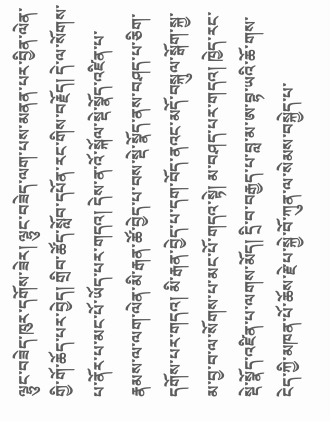ལྷུང་བཟེད་ཁུར་དགོས་ཟེར། ལྷུང་བཟེད་ལག་པས་མནན་པར་བྱིན་ལེན་གྱི་གོ་ཆོད་པར་བྱེད། གྲིབ་ཚོད་སློབ་དཔོན་རང་གིས་བརྗོད། དེ་ལ་སོགས་པ་ནོར་པ་མང་པོ་ཡོད་པར་གདའ། དེས་ན་འོ་སྐོལ་སྡེ་སྣོད་འཛིན་པ་རྣམས་ལ་ལག་ལེན་མི་རྒན་ཚོ་བྱེད་པ་བས་སྡེ་སྣོད་ནས་བཤད་པ་ཅིག་དགོས་པར་གདའ། མི་རྒན་བྱེད་པ་དག་བོད་ནའང་མདོ་བསྐུལ་སྒོག་སྐྱ་མ་བྱ་བ་ལ་སོགས་པ་མང་པོ་གདའ་སྟེ། མ་བཤད་པར་གདའ། ཁྱེད་རང་སྡེ་སྣོད་འཛིན་པ་ལགས་མོད། དྲི་བ་བརྒྱད་པ་བླ་མ་ཨ་བྷ་ཡའི་ཆོ་གས་ངེད་ཀྱི་མཁན་པོ་ཆོས་རྗེ་པ་སྐྱེ་བོ་ཀུན་ལ་སེམས་བསྐྱེད་པ་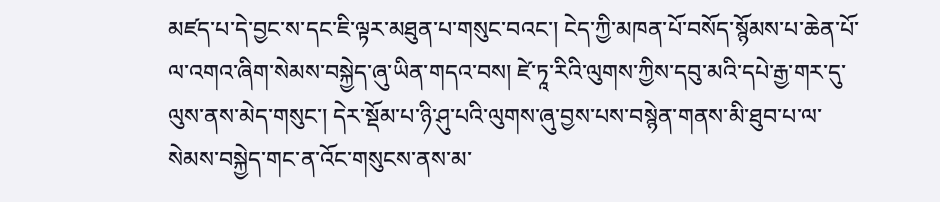མཛད་པ་དེ་བྱང་ས་དང་ཇི་ལྟར་མཐུན་པ་གསུང་བའང་། ངེད་ཀྱི་མཁན་པོ་བསོད་སྙོམས་པ་ཆེན་པོ་ལ་འགའ་ཞིག་སེམས་བསྐྱེད་ཞུ་ཡིན་གདའ་བས། ཛེ་ཏཱ་རིའི་ལུགས་ཀྱིས་དབུ་མའི་དཔེ་རྒྱ་གར་དུ་ལུས་ནས་མེད་གསུང་། དེར་སྡོམ་པ་ཉི་ཤུ་པའི་ལུགས་ཞུ་བྱས་པས་བསྙེན་གནས་མི་ཐུབ་པ་ལ་སེམས་བསྐྱེད་གང་ན་འོང་གསུངས་ནས་མ་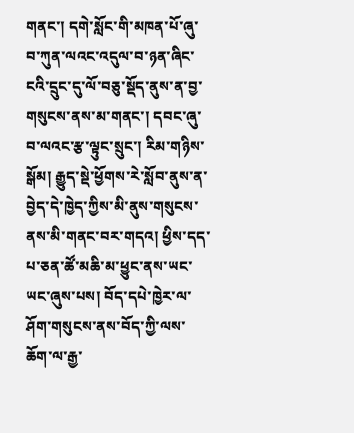གནང་། དགེ་སློང་གི་མཁན་པོ་ཞུ་བ་ཀུན་ལའང་འདུལ་བ་ཉན་ཞིང་ངའི་དྲུང་དུ་ལོ་བཅུ་སྡོད་ནུས་ན་བྱ་གསུངས་ནས་མ་གནང་། དབང་ཞུ་བ་ལའང་རྩ་ལྟུང་སྲུང་། རིམ་གཉིས་སྒོམ། རྒྱུད་སྡེ་ཕྱོགས་རེ་སློབ་ནུས་ན་བྱེད་དེ་ཁྱེད་ཀྱིས་མི་ནུས་གསུངས་ནས་མི་གནང་བར་གདའ། ཕྱིས་དད་པ་ཅན་ཚོ་མཆི་མ་ཕྱུང་ནས་ཡང་ཡང་ཞུས་པས། བོད་དཔེ་ཁྱེར་ལ་ཤོག་གསུངས་ནས་བོད་ཀྱི་ལས་ཆོག་ལ་རྒྱ་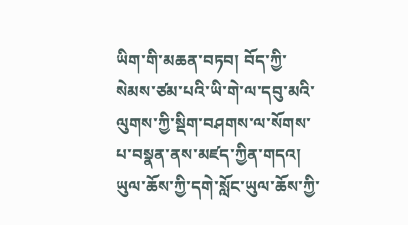ཡིག་གི་མཆན་བཏབ། བོད་ཀྱི་སེམས་ཙམ་པའི་ཡི་གེ་ལ་དབུ་མའི་ལུགས་ཀྱི་སྡིག་བཤགས་ལ་སོགས་པ་བསྣན་ནས་མཛད་ཀྱིན་གདའ། ཡུལ་ཆོས་ཀྱི་དགེ་སློང་ཡུལ་ཆོས་ཀྱི་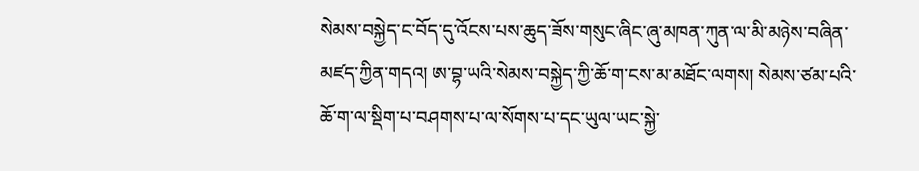སེམས་བསྐྱེད་ང་བོད་དུ་འོངས་པས་ཆུད་ཟོས་གསུང་ཞིང་ཞུ་མཁན་ཀུན་ལ་མི་མཉེས་བཞིན་མཛད་ཀྱིན་གདའ། ཨ་བྷ་ཡའི་སེམས་བསྐྱེད་ཀྱི་ཆོ་ག་ངས་མ་མཐོང་ལགས། སེམས་ཙམ་པའི་ཆོ་ག་ལ་སྡིག་པ་བཤགས་པ་ལ་སོགས་པ་དང་ཡུལ་ཡང་སྐྱེ་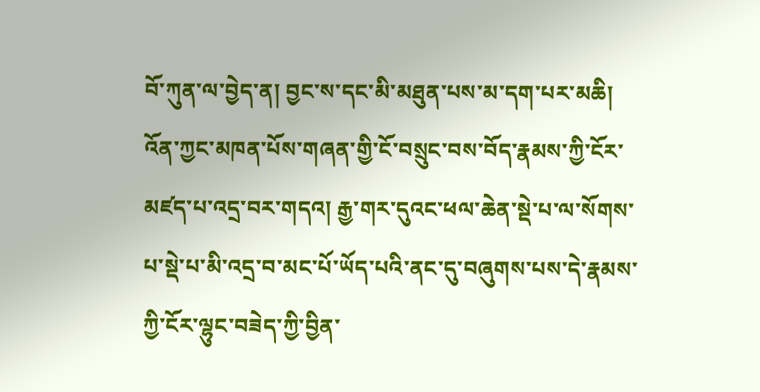བོ་ཀུན་ལ་བྱེད་ན། བྱང་ས་དང་མི་མཐུན་པས་མ་དག་པར་མཆི། འོན་ཀྱང་མཁན་པོས་གཞན་གྱི་ངོ་བསྲུང་བས་བོད་རྣམས་ཀྱི་ངོར་མཛད་པ་འདྲ་བར་གདའ། རྒྱ་གར་དུའང་ཕལ་ཆེན་སྡེ་པ་ལ་སོགས་པ་སྡེ་པ་མི་འདྲ་བ་མང་པོ་ཡོད་པའི་ནང་དུ་བཞུགས་པས་དེ་རྣམས་ཀྱི་ངོར་ལྷུང་བཟེད་ཀྱི་བྱིན་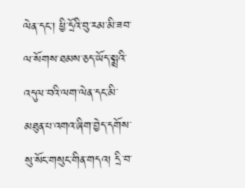ལེན་དང་། ཕྱི་དྲོའི་བུ་རམ་མི་ཟབ་ལ་སོགས་ཐམས་ཅད་ཡོད་སྨྲའི་འདུལ་བའི་ལག་ལེན་དང་མི་མཐུན་པ་འགའ་ཞིག་བྱེད་དགོས་སུ་སོང་གསུང་གིན་གདའ། དྲི་བ་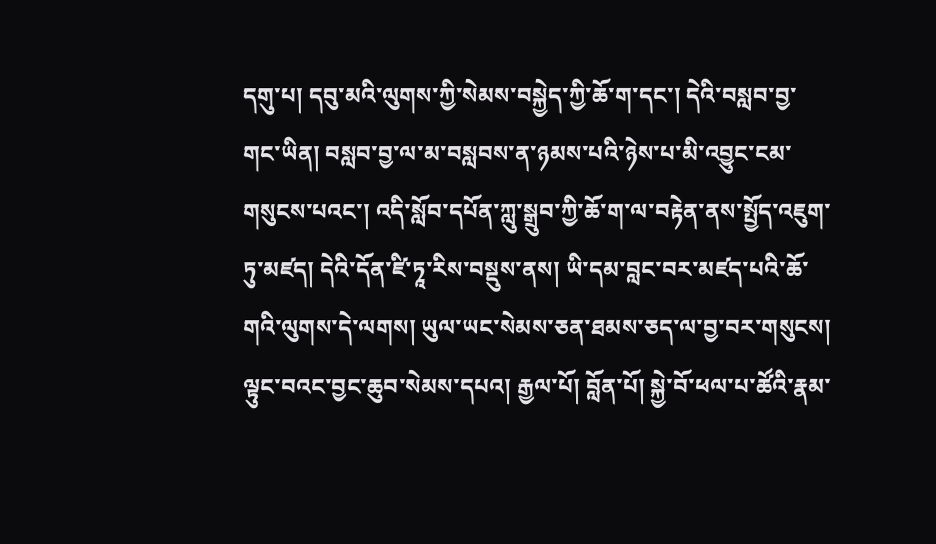དགུ་པ། དབུ་མའི་ལུགས་ཀྱི་སེམས་བསྐྱེད་ཀྱི་ཆོ་ག་དང་། དེའི་བསླབ་བྱ་གང་ཡིན། བསླབ་བྱ་ལ་མ་བསླབས་ན་ཉམས་པའི་ཉེས་པ་མི་འབྱུང་ངམ་གསུངས་པའང་། འདི་སློབ་དཔོན་ཀླུ་སྒྲུབ་ཀྱི་ཆོ་ག་ལ་བརྟེན་ནས་སྤྱོད་འཇུག་ཏུ་མཛད། དེའི་དོན་ཛི་ཏཱ་རིས་བསྡུས་ནས། ཡི་དམ་བླང་བར་མཛད་པའི་ཆོ་གའི་ལུགས་དེ་ལགས། ཡུལ་ཡང་སེམས་ཅན་ཐམས་ཅད་ལ་བྱ་བར་གསུངས། ལྟུང་བའང་བྱང་ཆུབ་སེམས་དཔའ། རྒྱལ་པོ། བློན་པོ། སྐྱེ་བོ་ཕལ་པ་ཚོའི་རྣམ་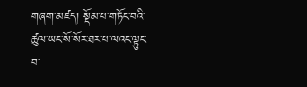གཞག་མཛད། སྡོམ་པ་གཏོང་བའི་ཚུལ་ཡང་སོ་སོར་ཐར་པ་ལའང་ལྟུང་བ་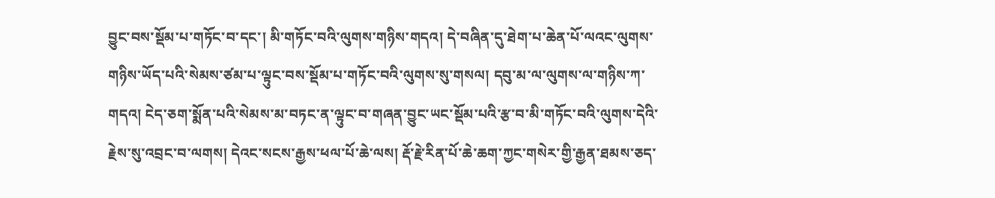བྱུང་བས་སྡོམ་པ་གཏོང་བ་དང་། མི་གཏོང་བའི་ལུགས་གཉིས་གདའ། དེ་བཞིན་དུ་ཐེག་པ་ཆེན་པོ་ལའང་ལུགས་གཉིས་ཡོད་པའི་སེམས་ཙམ་པ་ལྟུང་བས་སྡོམ་པ་གཏོང་བའི་ལུགས་སུ་གསལ། དབུ་མ་ལ་ལུགས་ལ་གཉིས་ཀ་གདའ། ངེད་ཅག་སྨོན་པའི་སེམས་མ་བཏང་ན་ལྟུང་བ་གཞན་བྱུང་ཡང་སྡོམ་པའི་རྩ་བ་མི་གཏོང་བའི་ལུགས་དེའི་རྗེས་སུ་འབྲང་བ་ལགས། དེའང་སངས་རྒྱས་ཕལ་པོ་ཆེ་ལས། རྡོ་རྗེ་རིན་པོ་ཆེ་ཆག་ཀྱང་གསེར་གྱི་རྒྱན་ཐམས་ཅད་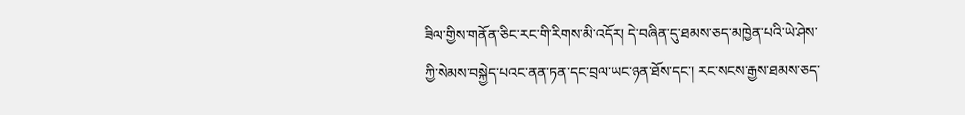ཟིལ་གྱིས་གནོན་ཅིང་རང་གི་རིགས་མི་འདོར། དེ་བཞིན་དུ་ཐམས་ཅད་མཁྱེན་པའི་ཡེ་ཤེས་ཀྱི་སེམས་བསྐྱེད་པའང་ནན་ཏན་དང་བྲལ་ཡང་ཉན་ཐོས་དང་། རང་སངས་རྒྱས་ཐམས་ཅད་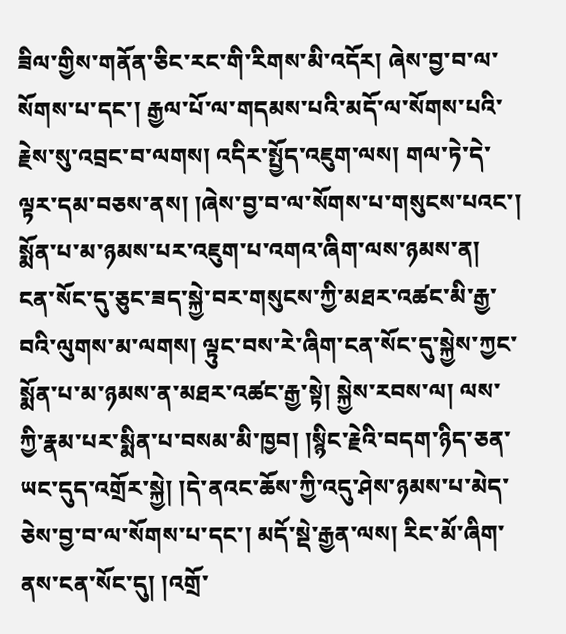ཟིལ་གྱིས་གནོན་ཅིང་རང་གི་རིགས་མི་འདོར། ཞེས་བྱ་བ་ལ་སོགས་པ་དང་། རྒྱལ་པོ་ལ་གདམས་པའི་མདོ་ལ་སོགས་པའི་རྗེས་སུ་འབྲང་བ་ལགས། འདིར་སྤྱོད་འཇུག་ལས། གལ་ཏེ་དེ་ལྟར་དམ་བཅས་ནས། །ཞེས་བྱ་བ་ལ་སོགས་པ་གསུངས་པའང་། སྨོན་པ་མ་ཉམས་པར་འཇུག་པ་འགའ་ཞིག་ལས་ཉམས་ན། ངན་སོང་དུ་ཅུང་ཟད་སྐྱེ་བར་གསུངས་ཀྱི་མཐར་འཚང་མི་རྒྱ་བའི་ལུགས་མ་ལགས། ལྟུང་བས་རེ་ཞིག་ངན་སོང་དུ་སྐྱེས་ཀྱང་སྨོན་པ་མ་ཉམས་ན་མཐར་འཚང་རྒྱ་སྟེ། སྐྱེས་རབས་ལ། ལས་ཀྱི་རྣམ་པར་སྨིན་པ་བསམ་མི་ཁྱབ། །སྙིང་རྗེའི་བདག་ཉིད་ཅན་ཡང་དུད་འགྲོར་སྐྱེ། །དེ་ནའང་ཆོས་ཀྱི་འདུ་ཤེས་ཉམས་པ་མེད་ཅེས་བྱ་བ་ལ་སོགས་པ་དང་། མདོ་སྡེ་རྒྱན་ལས། རིང་མོ་ཞིག་ནས་ངན་སོང་དུ། །འགྲོ་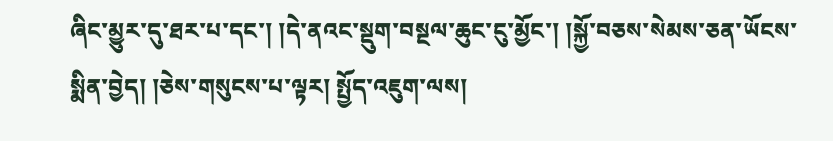ཞིང་མྱུར་དུ་ཐར་པ་དང་། །དེ་ནའང་སྡུག་བསྔལ་ཆུང་ངུ་མྱོང་། །སྐྱོ་བཅས་སེམས་ཅན་ཡོངས་སྨིན་བྱེད། །ཅེས་གསུངས་པ་ལྟར། སྤྱོད་འཇུག་ལས།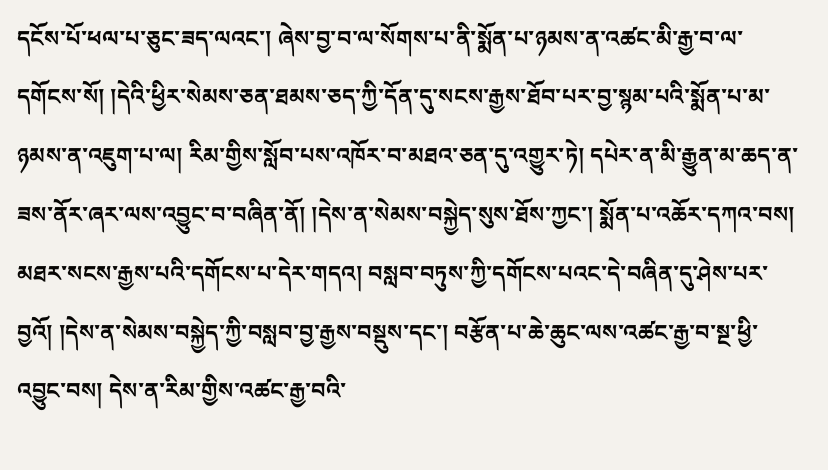དངོས་པོ་ཕལ་པ་ཅུང་ཟད་ལའང་། ཞེས་བྱ་བ་ལ་སོགས་པ་ནི་སྨོན་པ་ཉམས་ན་འཚང་མི་རྒྱ་བ་ལ་དགོངས་སོ། །དེའི་ཕྱིར་སེམས་ཅན་ཐམས་ཅད་ཀྱི་དོན་དུ་སངས་རྒྱས་ཐོབ་པར་བྱ་སྙམ་པའི་སྨོན་པ་མ་ཉམས་ན་འཇུག་པ་ལ། རིམ་གྱིས་སློབ་པས་འཁོར་བ་མཐའ་ཅན་དུ་འགྱུར་ཏེ། དཔེར་ན་མི་རྒྱུན་མ་ཆད་ན་ཟས་ནོར་ཞར་ལས་འབྱུང་བ་བཞིན་ནོ། །དེས་ན་སེམས་བསྐྱེད་སུས་ཐོས་ཀྱང་། སྨོན་པ་འཆོར་དཀའ་བས། མཐར་སངས་རྒྱས་པའི་དགོངས་པ་དེར་གདའ། བསླབ་བཏུས་ཀྱི་དགོངས་པའང་དེ་བཞིན་དུ་ཤེས་པར་བྱའོ། །དེས་ན་སེམས་བསྐྱེད་ཀྱི་བསླབ་བྱ་རྒྱས་བསྡུས་དང་། བརྩོན་པ་ཆེ་ཆུང་ལས་འཚང་རྒྱ་བ་སྔ་ཕྱི་འབྱུང་བས། དེས་ན་རིམ་གྱིས་འཚང་རྒྱ་བའི་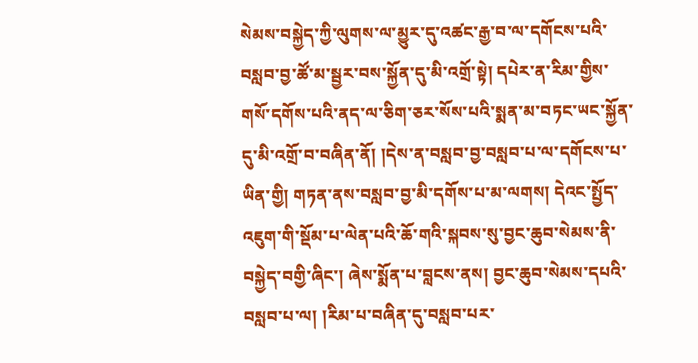སེམས་བསྐྱེད་ཀྱི་ལུགས་ལ་མྱུར་དུ་འཚང་རྒྱ་བ་ལ་དགོངས་པའི་བསླབ་བྱ་ཚོ་མ་སྦྱར་བས་སྐྱོན་དུ་མི་འགྲོ་སྟེ། དཔེར་ན་རིམ་གྱིས་གསོ་དགོས་པའི་ནད་ལ་ཅིག་ཅར་སོས་པའི་སྨན་མ་བཏང་ཡང་སྐྱོན་དུ་མི་འགྲོ་བ་བཞིན་ནོ། །དེས་ན་བསླབ་བྱ་བསླབ་པ་ལ་དགོངས་པ་ཡིན་གྱི། གཏན་ནས་བསླབ་བྱ་མི་དགོས་པ་མ་ལགས། དེའང་སྤྱོད་འཇུག་གི་སྡོམ་པ་ལེན་པའི་ཆོ་གའི་སྐབས་སུ་བྱང་ཆུབ་སེམས་ནི་བསྐྱེད་བགྱི་ཞིང་། ཞེས་སྨོན་པ་བླངས་ནས། བྱང་ཆུབ་སེམས་དཔའི་བསླབ་པ་ལ། །རིམ་པ་བཞིན་དུ་བསླབ་པར་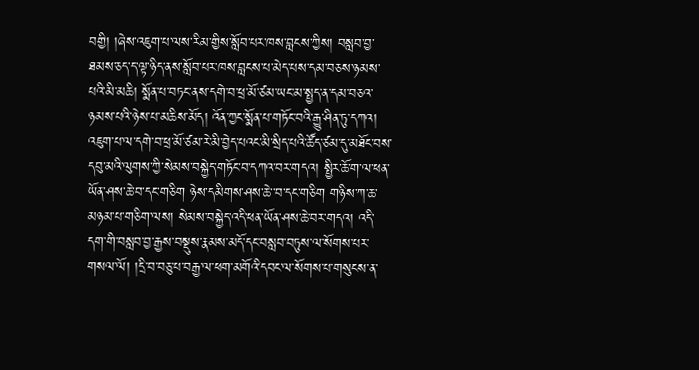བགྱི། །ཞེས་འཇུག་པ་ལས་རིམ་གྱིས་སློབ་པར་ཁས་བླངས་ཀྱིས། བསླབ་བྱ་ཐམས་ཅད་ད་ལྟ་ཉིད་ནས་སློབ་པར་ཁས་བླངས་པ་མེད་པས་དམ་བཅས་ཉམས་པའི་མི་མཆི། སྨོན་པ་བཏང་ནས་དགེ་བ་ཕྲ་མོ་ཙམ་ཡང་མ་སྤྱད་ན་དམ་བཅའ་ཉམས་པའི་ཉེས་པ་མཆིས་མོད། འོན་ཀྱང་སྨོན་པ་གཏོང་བའི་རྒྱུ་ཤིན་ཏུ་དཀའ། འཇུག་པ་ལ་དགེ་བ་ཕྲ་མོ་ཙམ་རེ་མི་བྱེད་པའང་མི་སྲིད་པའི་ཚོད་ཙམ་དུ་མཐོང་བས་དབུ་མའི་ལུགས་ཀྱི་སེམས་བསྐྱེད་གཏོང་བ་དཀའ་བར་གདའ། སྤྱིར་ཆོ་ག་ལ་ཕན་ཡོན་ཤས་ཆེ་བ་དང་གཅིག ཉེས་དམིགས་ཤས་ཆེ་་བ་དང་གཅིག གཉིས་ཀ་ཆ་མཉམ་པ་གཅིག་ལས། སེམས་བསྐྱེད་འདི་ཕན་ཡོན་ཤས་ཆེ་བར་གདའ། འདི་དག་གི་བསླབ་བྱ་རྒྱས་བསྡུས་རྣམས་མདོ་དང་བསླབ་བཏུས་ལ་སོགས་པར་གསལ་ལོ། །དྲི་བ་བཅུ་པ་བརྒྱ་ལ་ཕག་མགོའི་དབང་ལ་སོགས་པ་གསུངས་ན་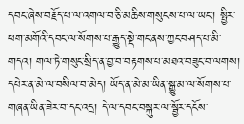དབང་ཞེས་བརྗོད་པ་ལ་འགལ་བ་ཅི་མཆིས་གསུངས་པ་ལ་ཡང་། སྤྱིར་ཕག་མགོའི་དབང་ལ་སོགས་པ་རྒྱུད་སྡེ་གང་ནས་ཀྱང་བཤད་པ་མི་གདའ། གལ་ཏེ་གསུང་སྲིད་ན་བྱ་བ་བརྟགས་པ་མཐའ་བཟུང་བ་ལགས། དཔེར་ན་མེ་ལ་བསིལ་བ་མེད། ཡོད་ན་མེ་མ་ཡིན་སྒྱུ་མ་ལ་སོགས་པ་གཞན་ཡིན་ཟེར་བ་དང་འདྲ། དེ་ལ་དབང་བསྐུར་ལ་སྦྱོར་དངོས་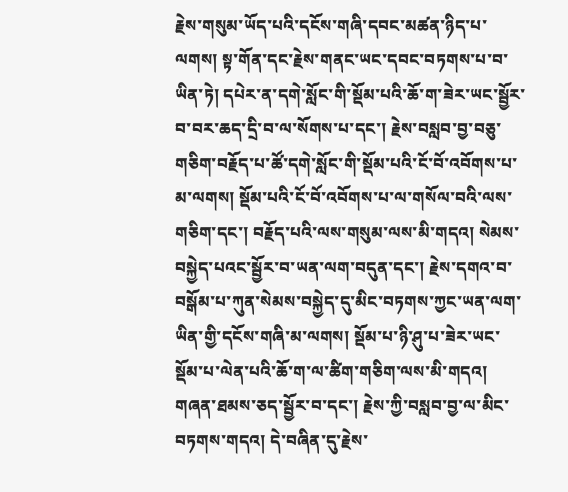རྗེས་གསུམ་ཡོད་པའི་དངོས་གཞི་དབང་མཚན་ཉིད་པ་ལགས། སྟ་གོན་དང་རྗེས་གནང་ཡང་དབང་བཏགས་པ་བ་ཡིན་ཏེ། དཔེར་ན་དགེ་སློང་གི་སྡོམ་པའི་ཆོ་ག་ཟེར་ཡང་སྦྱོར་བ་བར་ཆད་དྲི་བ་ལ་སོགས་པ་དང་། རྗེས་བསླབ་བྱ་བཅུ་གཅིག་བརྗོད་པ་ཚོ་དགེ་སློང་གི་སྡོམ་པའི་ངོ་བོ་འབོགས་པ་མ་ལགས། སྡོམ་པའི་ངོ་བོ་འབོགས་པ་ལ་གསོལ་བའི་ལས་གཅིག་དང་། བརྗོད་པའི་ལས་གསུམ་ལས་མི་གདའ། སེམས་བསྐྱེད་པའང་སྦྱོར་བ་ཡན་ལག་བདུན་དང་། རྗེས་དགའ་བ་བསྒོམ་པ་ཀུན་སེམས་བསྐྱེད་དུ་མིང་བཏགས་ཀྱང་ཡན་ལག་ཡིན་གྱི་དངོས་གཞི་མ་ལགས། སྡོམ་པ་ཉི་ཤུ་པ་ཟེར་ཡང་སྡོམ་པ་ལེན་པའི་ཆོ་ག་ལ་ཚིག་གཅིག་ལས་མི་གདའ། གཞན་ཐམས་ཅད་སྦྱོར་བ་དང་། རྗེས་ཀྱི་བསླབ་བྱ་ལ་མིང་བཏགས་གདའ། དེ་བཞིན་དུ་རྗེས་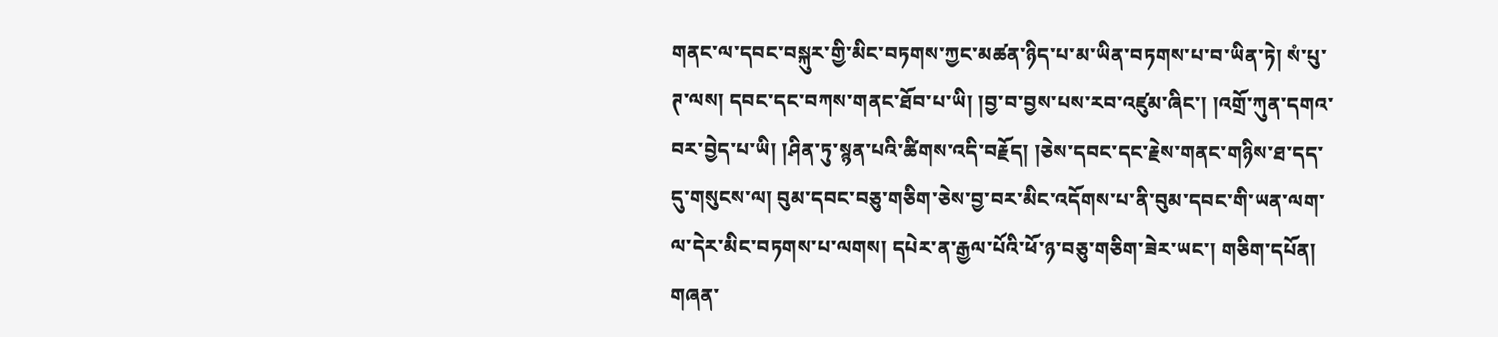གནང་ལ་དབང་བསྐུར་གྱི་མིང་བཏགས་ཀྱང་མཚན་ཉིད་པ་མ་ཡིན་བཏགས་པ་བ་ཡིན་ཏེ། སཾ་པུ་ཊ་ལས། དབང་དང་བཀས་གནང་ཐོབ་པ་ཡི། །བྱ་བ་བྱས་པས་རབ་འཛུམ་ཞིང་། །འགྲོ་ཀུན་དགའ་བར་བྱེད་པ་ཡི། །ཤིན་ཏུ་སྙན་པའི་ཚིགས་འདི་བརྗོད། །ཅེས་དབང་དང་རྗེས་གནང་གཉིས་ཐ་དད་དུ་གསུངས་ལ། བུམ་དབང་བཅུ་གཅིག་ཅེས་བྱ་བར་མིང་འདོགས་པ་ནི་བུམ་དབང་གི་ཡན་ལག་ལ་དེར་མིང་བཏགས་པ་ལགས། དཔེར་ན་རྒྱལ་པོའི་ཕོ་ཉ་བཅུ་གཅིག་ཟེར་ཡང་། གཅིག་དཔོན། གཞན་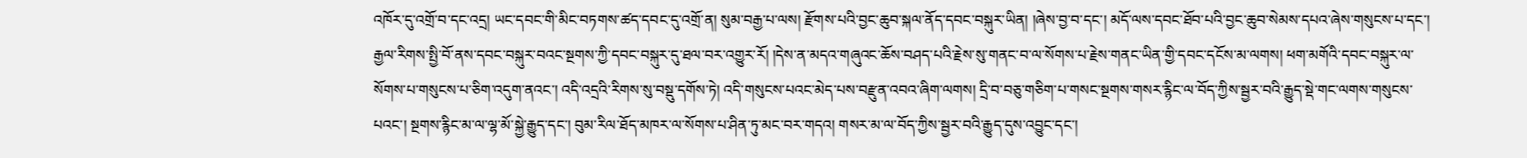འཁོར་དུ་འགྲོ་བ་དང་འདྲ། ཡང་དབང་གི་མིང་བཏགས་ཚད་དབང་དུ་འགྲོ་ན། སུམ་བརྒྱ་པ་ལས། རྫོགས་པའི་བྱང་ཆུབ་སྐལ་ནོད་དབང་བསྐུར་ཡིན། །ཞེས་བྱ་བ་དང་། མདོ་ལས་དབང་ཐོབ་པའི་བྱང་ཆུབ་སེམས་དཔའ་ཞེས་གསུངས་པ་དང་། རྒྱལ་རིགས་སྤྱི་བོ་ནས་དབང་བསྐུར་བའང་སྔགས་ཀྱི་དབང་བསྐུར་དུ་ཐལ་བར་འགྱུར་རོ། །དེས་ན་མདའ་གཞུའང་ཆོས་བཤད་པའི་རྗེས་སུ་གནང་བ་ལ་སོགས་པ་རྗེས་གནང་ཡིན་གྱི་དབང་དངོས་མ་ལགས། ཕག་མགོའི་དབང་བསྐུར་ལ་སོགས་པ་གསུངས་པ་ཅིག་འདུག་ནའང་། འདི་འདྲའི་རིགས་སུ་བསྡུ་དགོས་ཏེ། འདི་གསུངས་པའང་མེད་པས་བརྫུན་འབའ་ཞིག་ལགས། དྲི་བ་བཅུ་གཅིག་པ་གསང་སྔགས་གསར་རྙིང་ལ་བོད་ཀྱིས་སྦྱར་བའི་རྒྱུད་སྡེ་གང་ལགས་གསུངས་པའང་། སྔགས་རྙིང་མ་ལ་ལྷ་མོ་སྐྱེ་རྒྱུད་དང་། བུམ་རིལ་ཐོད་མཁར་ལ་སོགས་པ་ཤིན་ཏུ་མང་བར་གདའ། གསར་མ་ལ་བོད་ཀྱིས་སྦྱར་བའི་རྒྱུད་དུས་འབྱུང་དང་།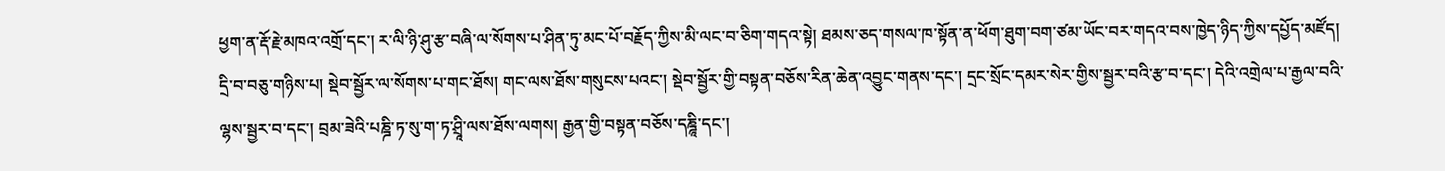ཕྱག་ན་རྡོ་རྗེ་མཁའ་འགྲོ་དང་། ར་ལི་ཉི་ཤུ་རྩ་བཞི་ལ་སོགས་པ་ཤིན་ཏུ་མང་པོ་བརྗོད་ཀྱིས་མི་ལང་བ་ཅིག་གདའ་སྟེ། ཐམས་ཅད་གསལ་ཁ་སྟོན་ན་ཕོག་ཐུག་བག་ཙམ་ཡོང་བར་གདའ་བས་ཁྱེད་ཉིད་ཀྱིས་དཔྱོད་མཛོད། དྲི་བ་བཅུ་གཉིས་པ། སྡེབ་སྦྱོར་ལ་སོགས་པ་གང་ཐོས། གང་ལས་ཐོས་གསུངས་པའང་། སྡེབ་སྦྱོར་གྱི་བསྟན་བཅོས་རིན་ཆེན་འབྱུང་གནས་དང་། དྲང་སྲོང་དམར་སེར་གྱིས་སྦྱར་བའི་རྩ་བ་དང་། དེའི་འགྲེལ་པ་རྒྱལ་བའི་ལྷས་སྦྱར་བ་དང་། བྲམ་ཟེའི་པཎྜི་ཏ་སུ་ག་ཏ་ཤྲཱི་ལས་ཐོས་ལགས། རྒྱན་གྱི་བསྟན་བཅོས་དཎྜཱི་དང་།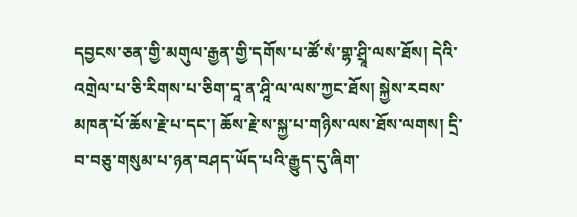དབྱངས་ཅན་གྱི་མགུལ་རྒྱན་གྱི་དགོས་པ་ཚོ་སཾ་གྷ་ཤྲཱི་ལས་ཐོས། དེའི་འགྲེལ་པ་ཅི་རིགས་པ་ཅིག་དཱ་ན་ཤཱི་ལ་ལས་ཀྱང་ཐོས། སྐྱེས་རབས་མཁན་པོ་ཆོས་རྗེ་པ་དང་། ཆོས་རྗེ་ས་སྐྱ་པ་གཉིས་ལས་ཐོས་ལགས། དྲི་བ་བཅུ་གསུམ་པ་ཉན་བཤད་ཡོད་པའི་རྒྱུད་དུ་ཞིག་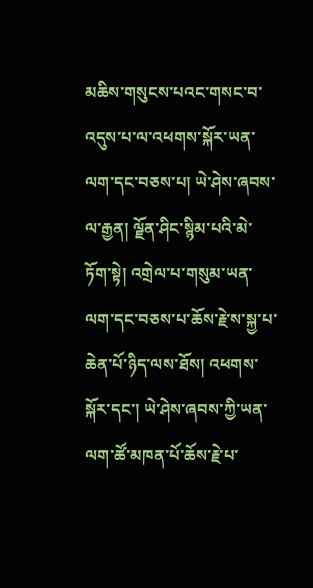མཆིས་གསུངས་པའང་གསང་བ་འདུས་པ་ལ་འཕགས་སྐོར་ཡན་ལག་དང་བཅས་པ། ཡེ་ཤེས་ཞབས་ལ་རྒྱན། ལྗོན་ཤིང་སྙིམ་པའི་མེ་ཏོག་སྟེ། འགྲེལ་པ་གསུམ་ཡན་ལག་དང་བཅས་པ་ཆོས་རྗེ་ས་སྐྱ་པ་ཆེན་པོ་ཉིད་ལས་ཐོས། འཕགས་སྐོར་དང་། ཡེ་ཤེས་ཞབས་ཀྱི་ཡན་ལག་ཚོ་མཁན་པོ་ཆོས་རྗེ་པ་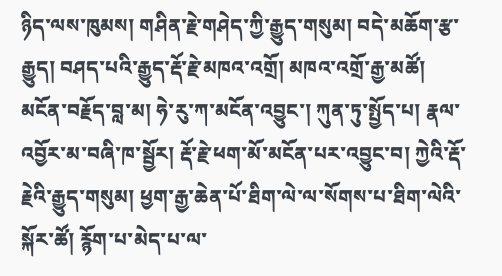ཉིད་ལས་ཁུམས། གཤིན་རྗེ་གཤེད་ཀྱི་རྒྱུད་གསུམ། བདེ་མཆོག་རྩ་རྒྱུད། བཤད་པའི་རྒྱུད་རྡོ་རྗེ་མཁའ་འགྲོ། མཁའ་འགྲོ་རྒྱ་མཚོ། མངོན་བརྗོད་བླ་མ། ཧེ་རུ་ཀ་མངོན་འབྱུང་། ཀུན་ཏུ་སྤྱོད་པ། རྣལ་འབྱོར་མ་བཞི་ཁ་སྦྱོར། རྡོ་རྗེ་ཕག་མོ་མངོན་པར་འབྱུང་བ། ཀྱེའི་རྡོ་རྗེའི་རྒྱུད་གསུམ། ཕྱག་རྒྱ་ཆེན་པོ་ཐིག་ལེ་ལ་སོགས་པ་ཐིག་ལེའི་སྐོར་ཚོ། རྙོག་པ་མེད་པ་ལ་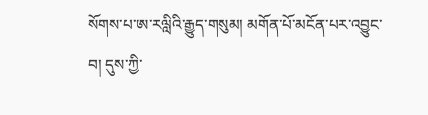སོགས་པ་ཨ་རལླིའི་རྒྱུད་གསུམ། མགོན་པོ་མངོན་པར་འབྱུང་བ། དུས་ཀྱི་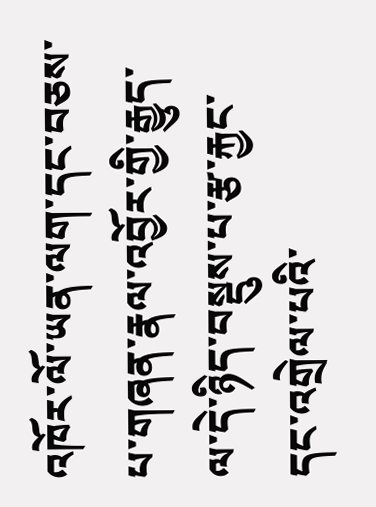འཁོར་ལོ་ཡན་ལག་དང་བཅས་པ་གཞན་རྣལ་འབྱོར་གྱི་རྒྱུད་ལ་དེ་ཉིད་བསྡུས་པ་རྩ་རྐྱང་དང་འགྲེལ་པའི་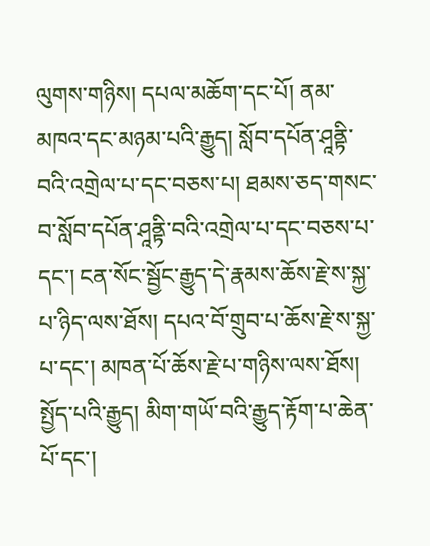ལུགས་གཉིས། དཔལ་མཆོག་དང་པོ། ནམ་མཁའ་དང་མཉམ་པའི་རྒྱུད། སློབ་དཔོན་ཤཱནྟི་བའི་འགྲེལ་པ་དང་བཅས་པ། ཐམས་ཅད་གསང་བ་སློབ་དཔོན་ཤཱནྟི་བའི་འགྲེལ་པ་དང་བཅས་པ་དང་། ངན་སོང་སྦྱོང་རྒྱུད་དེ་རྣམས་ཆོས་རྗེ་ས་སྐྱ་པ་ཉིད་ལས་ཐོས། དཔའ་བོ་གྲུབ་པ་ཆོས་རྗེ་ས་སྐྱ་པ་དང་། མཁན་པོ་ཆོས་རྗེ་པ་གཉིས་ལས་ཐོས། སྤྱོད་པའི་རྒྱུད། མིག་གཡོ་བའི་རྒྱུད་རྟོག་པ་ཆེན་པོ་དང་།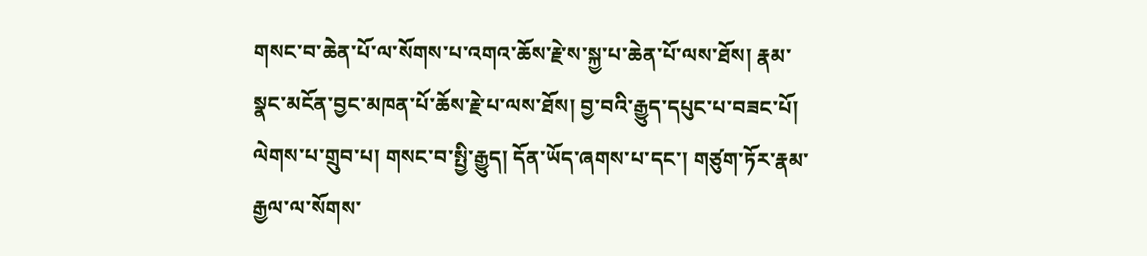གསང་བ་ཆེན་པོ་ལ་སོགས་པ་འགའ་ཆོས་རྗེ་ས་སྐྱ་པ་ཆེན་པོ་ལས་ཐོས། རྣམ་སྣང་མངོན་བྱང་མཁན་པོ་ཆོས་རྗེ་པ་ལས་ཐོས། བྱ་བའི་རྒྱུད་དཔུང་པ་བཟང་པོ། ལེགས་པ་གྲུབ་པ། གསང་བ་སྤྱི་རྒྱུད། དོན་ཡོད་ཞགས་པ་དང་། གཙུག་ཏོར་རྣམ་རྒྱལ་ལ་སོགས་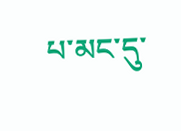པ་མང་དུ་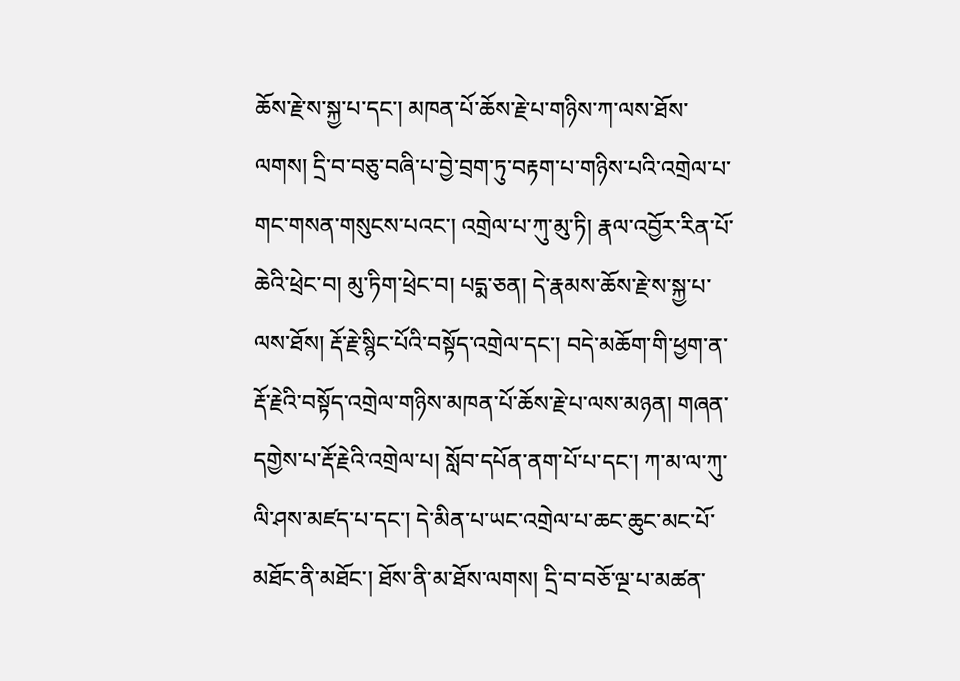ཆོས་རྗེ་ས་སྐྱ་པ་དང་། མཁན་པོ་ཆོས་རྗེ་པ་གཉིས་ཀ་ལས་ཐོས་ལགས། དྲི་བ་བཅུ་བཞི་པ་བྱེ་བྲག་ཏུ་བརྟག་པ་གཉིས་པའི་འགྲེལ་པ་གང་གསན་གསུངས་པའང་། འགྲེལ་པ་ཀུ་མུ་ཏི། རྣལ་འབྱོར་རིན་པོ་ཆེའི་ཕྲེང་བ། མུ་ཏིག་ཕྲེང་བ། པདྨ་ཅན། དེ་རྣམས་ཆོས་རྗེ་ས་སྐྱ་པ་ལས་ཐོས། རྡོ་རྗེ་སྙིང་པོའི་བསྟོད་འགྲེལ་དང་། བདེ་མཆོག་གི་ཕྱག་ན་རྡོ་རྗེའི་བསྟོད་འགྲེལ་གཉིས་མཁན་པོ་ཆོས་རྗེ་པ་ལས་མཉན། གཞན་དགྱེས་པ་རྡོ་རྗེའི་འགྲེལ་པ། སློབ་དཔོན་ནག་པོ་པ་དང་། ཀ་མ་ལ་ཀུ་ལི་ཤས་མཛད་པ་དང་། དེ་མིན་པ་ཡང་འགྲེལ་པ་ཆང་ཆུང་མང་པོ་མཐོང་ནི་མཐོང་། ཐོས་ནི་མ་ཐོས་ལགས། དྲི་བ་བཅོ་ལྔ་པ་མཚན་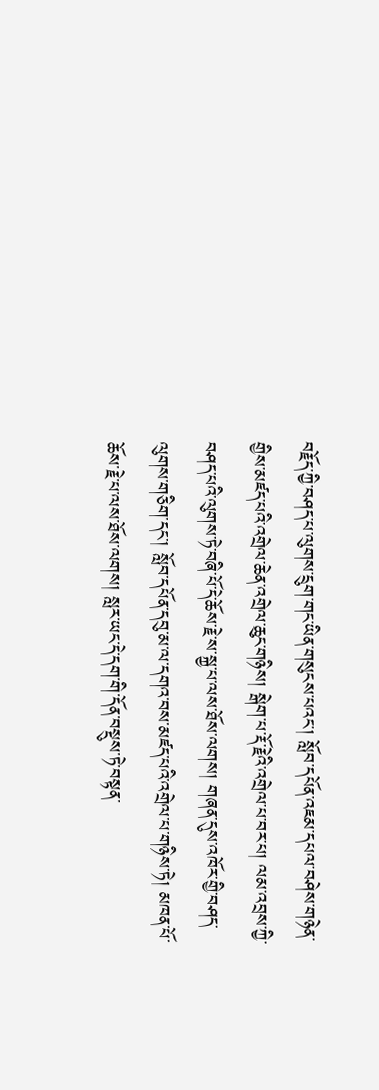བརྗོད་ཀྱི་བཤད་པ་ལུགས་དྲུག་གང་ཡིན་གསུངས་པའང་། སློབ་དཔོན་འཇམ་དཔལ་བཤེས་གཉེན་གྱིས་མཛད་པའི་འགྲེལ་ཆེན་འགྲེལ་ཆུང་གཉིས། སྒེག་པ་རྡོ་རྗེའི་འགྲེལ་པ་བར་པ། ལམ་འབྲས་ཀྱི་བཤད་པའི་ལུགས་ཏེ་བཞི་པོ་དེ་ཆོས་རྗེ་ས་སྐྱ་པ་ལས་ཐོས་ལགས། གཞན་དུས་འཁོར་གྱི་བཤད་ལུགས་གཅིག་དང་། སློབ་དཔོན་དབུ་མ་ལ་དགའ་བས་མཛད་པའི་འགྲེལ་པ་གཉིས་ཏེ། མཁན་པོ་ཆོས་རྗེ་པ་ལས་ཐོས་ལགས། སླར་ཡང་དེ་དག་གི་དོན་བསྡུས་ཏེ་བསྟན་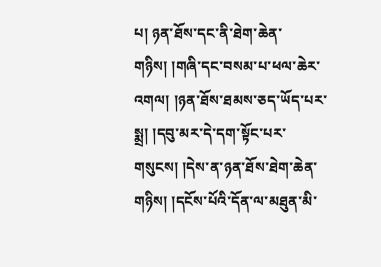པ། ཉན་ཐོས་དང་ནི་ཐེག་ཆེན་གཉིས། །གཞི་དང་བསམ་པ་ཕལ་ཆེར་འགལ། །ཉན་ཐོས་ཐམས་ཅད་ཡོད་པར་སྨྲ། །དབུ་མར་དེ་དག་སྟོང་པར་གསུངས། །དེས་ན་ཉན་ཐོས་ཐེག་ཆེན་གཉིས། །དངོས་པོའི་དོན་ལ་མཐུན་མི་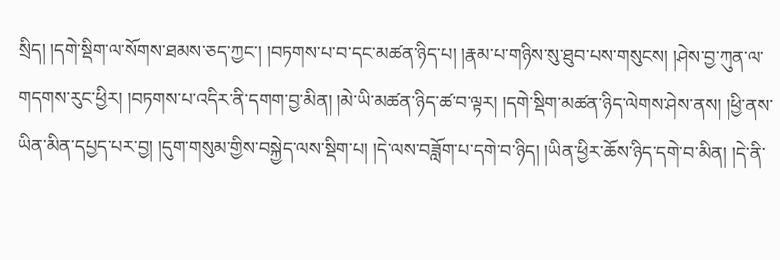སྲིད། །དགེ་སྡིག་ལ་སོགས་ཐམས་ཅད་ཀྱང་། །བཏགས་པ་བ་དང་མཚན་ཉིད་པ། །རྣམ་པ་གཉིས་སུ་ཐུབ་པས་གསུངས། །ཤེས་བྱ་ཀུན་ལ་གདགས་རུང་ཕྱིར། །བཏགས་པ་འདིར་ནི་དགག་བྱ་མིན། །མེ་ཡི་མཚན་ཉིད་ཚ་བ་ལྟར། །དགེ་སྡིག་མཚན་ཉིད་ལེགས་ཤེས་ནས། །ཕྱི་ནས་ཡིན་མིན་དཔྱད་པར་བྱ། །དུག་གསུམ་གྱིས་བསྐྱེད་ལས་སྡིག་པ། །དེ་ལས་བཟློག་པ་དགེ་བ་ཉིད། །ཡིན་ཕྱིར་ཆོས་ཉིད་དགེ་བ་མིན། །དེ་ནི་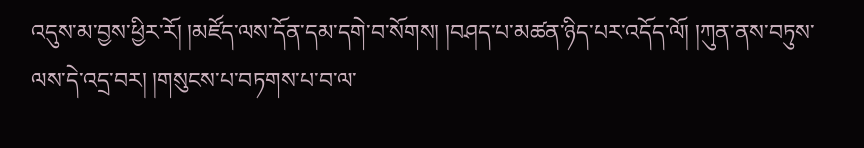འདུས་མ་བྱས་ཕྱིར་རོ། །མཛོད་ལས་དོན་དམ་དགེ་བ་སོགས། །བཤད་པ་མཚན་ཉིད་པར་འདོད་ལོ། །ཀུན་ནས་བཏུས་ལས་དེ་འདྲ་བར། །གསུངས་པ་བཏགས་པ་བ་ལ་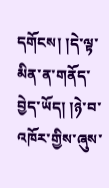དགོངས། །དེ་ལྟ་མིན་ན་གནོད་བྱེད་ཡོད། །ཉེ་བ་འཁོར་གྱིས་ཞུས་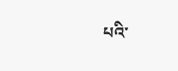པའི་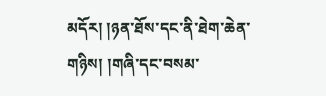མདོར། །ཉན་ཐོས་དང་ནི་ཐེག་ཆེན་གཉིས། །གཞི་དང་བསམ་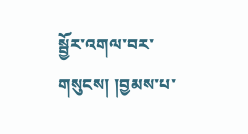སྦྱོར་འགལ་བར་གསུངས། །བྱམས་པ་